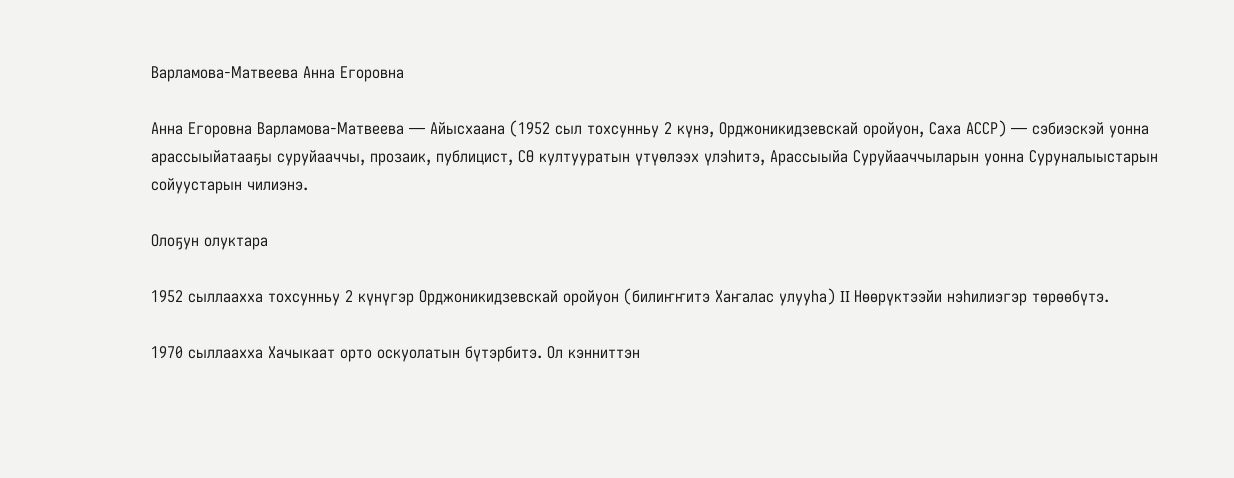Варламова-Матвеева Анна Егоровна

Анна Егоровна Варламова-Матвеева — Айысхаана (1952 сыл тохсунньу 2 күнэ, Орджоникидзевскай оройуон, Саха АССР) — сэбиэскэй уонна арассыыйатааҕы суруйааччы, прозаик, публицист, СӨ култууратын үтүөлээх үлэһитэ, Арассыыйа Суруйааччыларын уонна Суруналыыстарын сойуустарын чилиэнэ.

Олоҕун олуктара

1952 сыллаахха тохсунньу 2 күнүгэр Орджоникидзевскай оройуон (билиҥҥитэ Хаҥалас улууһа) II Нөөрүктээйи нэһилиэгэр төрөөбүтэ.

1970 сыллаахха Хачыкаат орто оскуолатын бүтэрбитэ. Ол кэнниттэн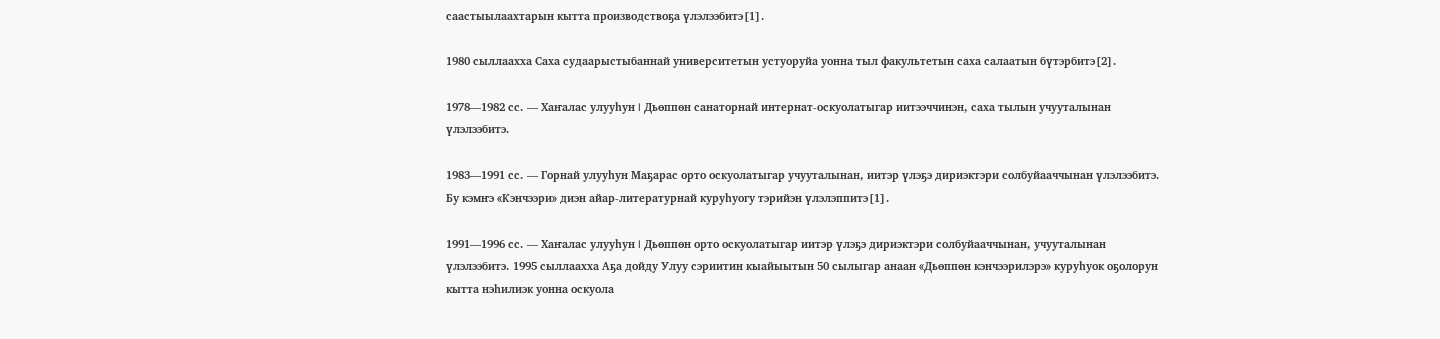саастыылаахтарын кытта производствоҕа үлэлээбитэ[1].

1980 сыллаахха Саха судаарыстыбаннай университетын устуоруйа уонна тыл факультетын саха салаатын бүтэрбитэ[2].

1978—1982 сс. — Хаҥалас улууһун I Дьөппөн санаторнай интернат-оскуолатыгар иитээччинэн, саха тылын учууталынан үлэлээбитэ.

1983—1991 сс. — Горнай улууһун Маҕарас орто оскуолатыгар учууталынан, иитэр үлэҕэ дириэктэри солбуйааччынан үлэлээбитэ. Бу кэмҥэ «Кэнчээри» диэн айар-литературнай куруһуогу тэрийэн үлэлэппитэ[1].

1991—1996 сс. — Хаҥалас улууһун I Дьөппөн орто оскуолатыгар иитэр үлэҕэ дириэктэри солбуйааччынан, учууталынан үлэлээбитэ. 1995 сыллаахха Аҕа дойду Улуу сэриитин кыайыытын 50 сылыгар анаан «Дьөппөн кэнчээрилэрэ» куруһуок оҕолорун кытта нэһилиэк уонна оскуола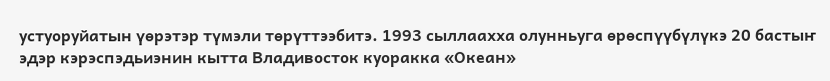устуоруйатын үөрэтэр түмэли төрүттээбитэ. 1993 сыллаахха олунньуга өрөспүүбүлүкэ 20 бастыҥ эдэр кэрэспэдьиэнин кытта Владивосток куоракка «Океан»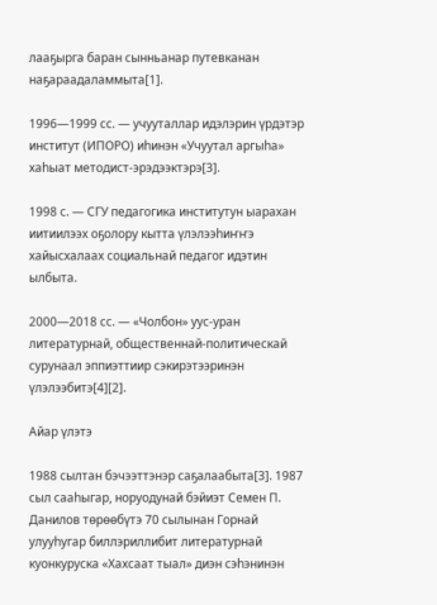лааҕырга баран сынньанар путевканан наҕараадаламмыта[1].

1996—1999 сс. — учууталлар идэлэрин үрдэтэр институт (ИПОРО) иһинэн «Учуутал аргыһа» хаһыат методист-эрэдээктэрэ[3].

1998 с. — СГУ педагогика институтун ыарахан иитиилээх оҕолору кытта үлэлээһиҥҥэ хайысхалаах социальнай педагог идэтин ылбыта.

2000—2018 сс. — «Чолбон» уус-уран литературнай, общественнай-политическай сурунаал эппиэттиир сэкирэтээринэн үлэлээбитэ[4][2].

Айар үлэтэ

1988 сылтан бэчээттэнэр саҕалаабыта[3]. 1987 сыл сааһыгар, норуодунай бэйиэт Семен П. Данилов төрөөбүтэ 70 сылынан Горнай улууһугар биллэриллибит литературнай куонкуруска «Хахсаат тыал» диэн сэһэнинэн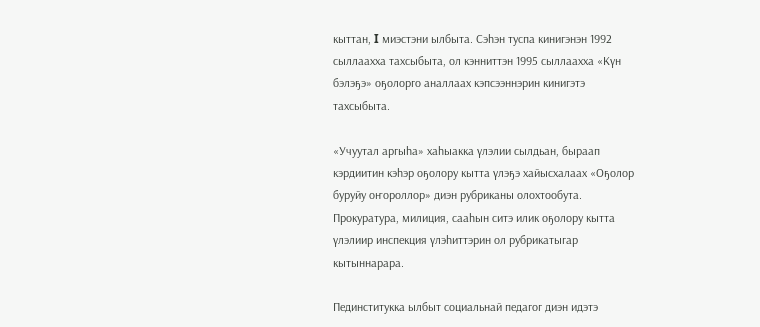кыттан, I миэстэни ылбыта. Сэһэн туспа кинигэнэн 1992 сыллаахха тахсыбыта, ол кэнниттэн 1995 сыллаахха «Күн бэлэҕэ» оҕолорго аналлаах кэпсээннэрин кинигэтэ тахсыбыта.

«Учуутал аргыһа» хаһыакка үлэлии сылдьан, быраап кэрдиитин кэһэр оҕолору кытта үлэҕэ хайысхалаах «Оҕолор буруйу оҥороллор» диэн рубриканы олохтообута. Прокуратура, милиция, сааһын ситэ илик оҕолору кытта үлэлиир инспекция үлэһиттэрин ол рубрикатыгар кытыннарара.

Пединститукка ылбыт социальнай педагог диэн идэтэ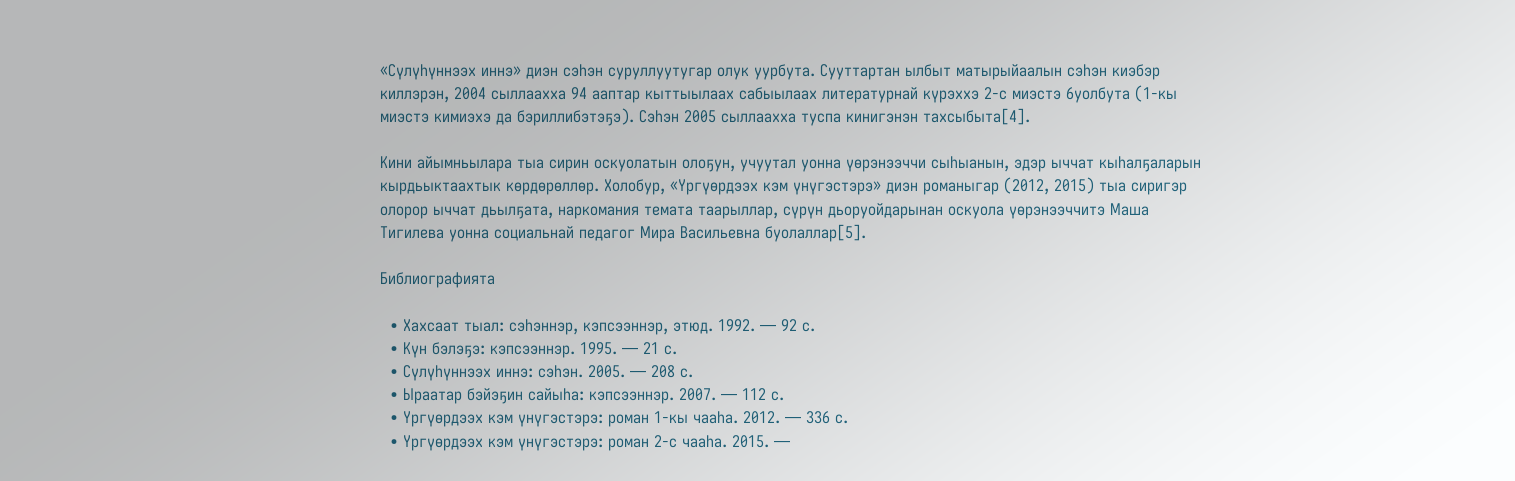«Сүлүһүннээх иннэ» диэн сэһэн суруллуутугар олук уурбута. Сууттартан ылбыт матырыйаалын сэһэн киэбэр киллэрэн, 2004 сыллаахха 94 ааптар кыттыылаах сабыылаах литературнай күрэххэ 2-с миэстэ 6уолбута (1-кы миэстэ кимиэхэ да бэриллибэтэҕэ). Сэһэн 2005 сыллаахха туспа кинигэнэн тахсыбыта[4].

Кини айымньылара тыа сирин оскуолатын олоҕун, учуутал уонна үөрэнээччи сыһыанын, эдэр ыччат кыһалҕаларын кырдьыктаахтык көрдөрөллөр. Холобур, «Үргүөрдээх кэм үнүгэстэрэ» диэн романыгар (2012, 2015) тыа сиригэр олорор ыччат дьылҕата, наркомания темата таарыллар, сүрүн дьоруойдарынан оскуола үөрэнээччитэ Маша Тигилева уонна социальнай педагог Мира Васильевна буолаллар[5].

Библиографията

  • Хахсаат тыал: сэһэннэр, кэпсээннэр, этюд. 1992. — 92 с.
  • Күн бэлэҕэ: кэпсээннэр. 1995. — 21 с.
  • Сүлүһүннээх иннэ: сэһэн. 2005. — 208 с.
  • Ыраатар бэйэҕин сайыһа: кэпсээннэр. 2007. — 112 с.
  • Үргүөрдээх кэм үнүгэстэрэ: роман 1-кы чааһа. 2012. — 336 с.
  • Үргүөрдээх кэм үнүгэстэрэ: роман 2-с чааһа. 2015. —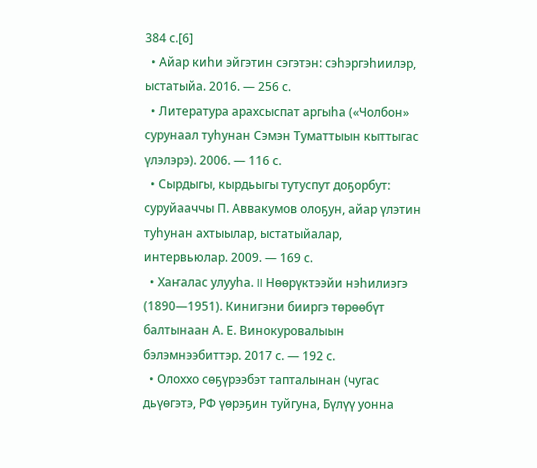384 с.[6]
  • Айар киһи эйгэтин сэгэтэн: сэһэргэһиилэр, ыстатыйа. 2016. — 256 с.
  • Литература арахсыспат аргыһа («Чолбон» сурунаал туһунан Сэмэн Туматтыын кыттыгас үлэлэрэ). 2006. — 116 с.
  • Сырдыгы, кырдьыгы тутуспут доҕорбут: суруйааччы П. Аввакумов олоҕун, айар үлэтин туһунан ахтыылар, ыстатыйалар, интервьюлар. 2009. — 169 с.
  • Хаҥалас улууһа. II Нөөрүктээйи нэһилиэгэ (1890—1951). Кинигэни бииргэ төрөөбүт балтынаан А. Е. Винокуровалыын бэлэмнээбиттэр. 2017 с. — 192 с.
  • Олоххо сөҕүрээбэт тапталынан (чугас дьүөгэтэ, РФ үөрэҕин туйгуна, Бүлүү уонна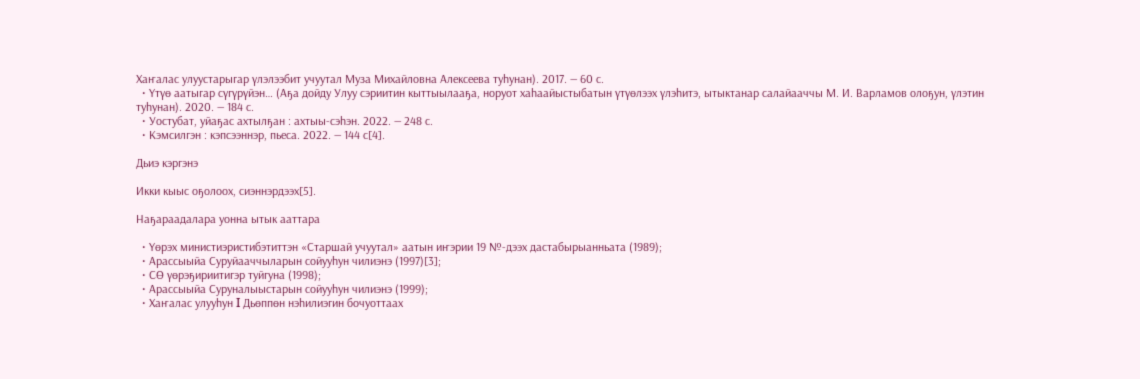Хаҥалас улуустарыгар үлэлээбит учуутал Муза Михайловна Алексеева туһунан). 2017. — 60 с.
  • Үтүө аатыгар сүгүрүйэн… (Аҕа дойду Улуу сэриитин кыттыылааҕа, норуот хаһаайыстыбатын үтүөлээх үлэһитэ, ытыктанар салайааччы М. И. Варламов олоҕун, үлэтин туһунан). 2020. — 184 с.
  • Уостубат, уйаҕас ахтылҕан : ахтыы-сэһэн. 2022. — 248 с.
  • Кэмсилгэн : кэпсээннэр, пьеса. 2022. — 144 с[4].

Дьиэ кэргэнэ

Икки кыыс оҕолоох, сиэннэрдээх[5].

Наҕараадалара уонна ытык ааттара

  • Үөрэх министиэристибэтиттэн «Старшай учуутал» аатын иҥэрии 19 №-дээх дастабырыанньата (1989);
  • Арассыыйа Суруйааччыларын сойууһун чилиэнэ (1997)[3];
  • СӨ үөрэҕириитигэр туйгуна (1998);
  • Арассыыйа Суруналыыстарын сойууһун чилиэнэ (1999);
  • Хаҥалас улууһун I Дьөппөн нэһилиэгин бочуоттаах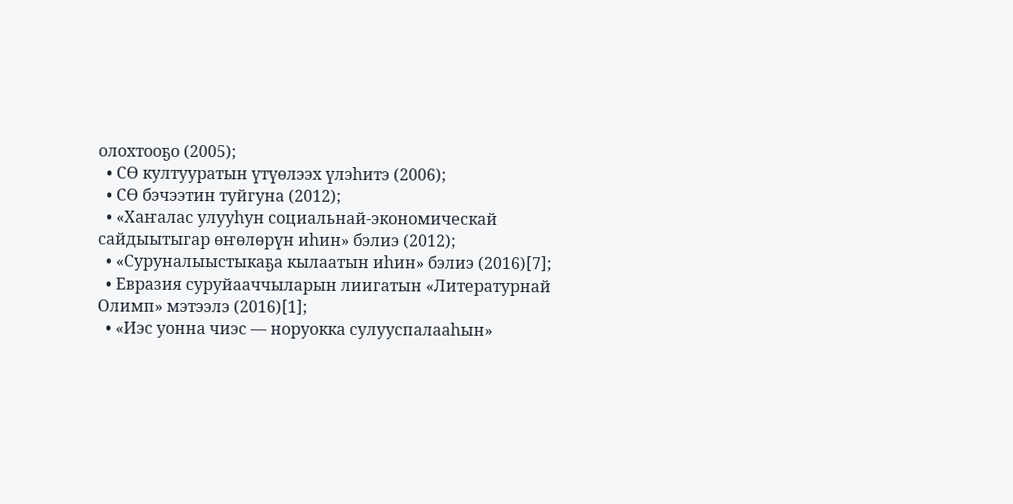олохтооҕо (2005);
  • СӨ култууратын үтүөлээх үлэһитэ (2006);
  • СӨ бэчээтин туйгуна (2012);
  • «Хаҥалас улууһун социальнай-экономическай сайдыытыгар өҥөлөрүн иһин» бэлиэ (2012);
  • «Суруналыыстыкаҕа кылаатын иһин» бэлиэ (2016)[7];
  • Евразия суруйааччыларын лиигатын «Литературнай Олимп» мэтээлэ (2016)[1];
  • «Иэс уонна чиэс — норуокка сулууспалааһын»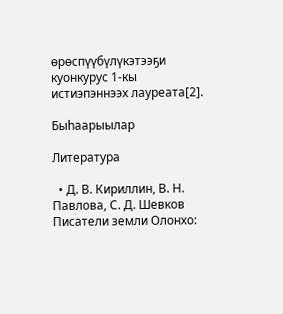өрөспүүбүлүкэтээҕи куонкурус 1-кы истиэпэннээх лауреата[2].

Быһаарыылар

Литература

  • Д. В. Кириллин, В. Н. Павлова, С. Д. Шевков Писатели земли Олонхо: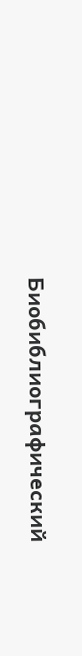Биобиблиографический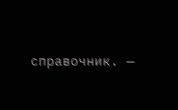справочник. —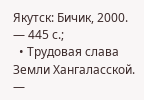Якутск: Бичик, 2000. — 445 с.;
  • Трудовая слава Земли Хангаласской. —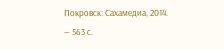Покровск: Сахамедиа, 2014. — 563 с.